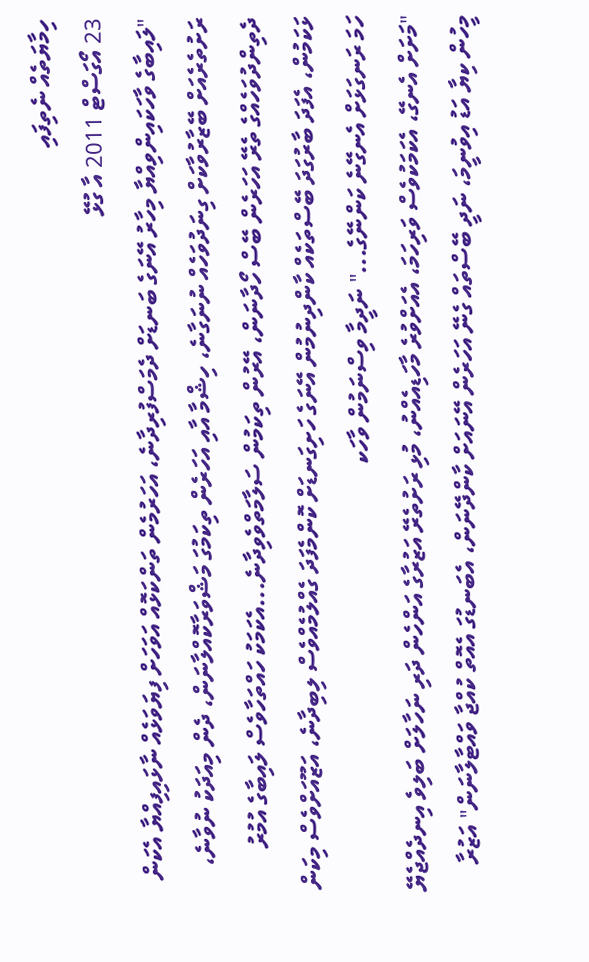ހިމާޔަތެއް ނެތިފައި
23 އޯގަސްޓް 2011 އާ ގުޅޭ
"ލައިބާގެ ވާހަކައިންވިއްޔާ މިހާރު އޭނަގެ ބަނޑަށް ދެމަސްފުރިދާނެ، އަހަރުމެން ތަންކަޅޮއް އަވަހަށް ފިޔަވަޅެއް ނާޅައިފިއްޔާ އެކަން ރަށުތެރެއަށް ބޭޒާރުވާކަށް ގިނަދުވަހެއް ނުނަގާނެ، ހިޝްމާ އާއި އަހަރެން ތިކަމުގަ މަޝްވަރާކޮއްލާނަން، ދެން މިއަދަކު ނުވާނެ، ދެތިންދުވަހެއްގެ ތެރޭ އަހަރެން ބޭސް ހޯދާނަން، އޭރުން ތިކަމުން ސަލާމަތްވެވިދާނެ...އެކަމަކު ހައްތަހާވެސް ލައިބާގެ އުމުރު ޅަކަމުން، އެފަދަ ބާރުގަދަ ބޭސްތަކެއް ކާންދިނުމުން އޭނަގެ ހަށިގަނޑަށް ކޮންމެފަދަ ގެއްލުމެއްވެސް ލިބިދާނެ، އަޒޫއަށްވެސް މިކަން ހަމަ ރަނގަޅަށް އެނގޭނެ ކަންނޭގެ..." ނަދީމާ ވިސްނަމުން ވާހަކ
"މަށަށް އެނގޭ، އެކަމަކުވެސް ވަރިހަމަ، އެއަށްވުރެ މާހަޑިއެއްނު، މުޅި ރަށުތެރޭ އަޒުރާގެ އަންހެން ދަރި ނަހާލަށް ބަލިވެ އިނދެއްޖެޔޭ މީހުން ކިޔާ އަޑު އިވުނީމަ، ނަދީ ބޭސްތައް ގެނޭ އަހަރެން އޭނައަށް ކާންދޭނަން، އެބަނޑުގަ އެއޮތް ކުއްޖާ ވައްޓާލާނަން" އަޒުރާ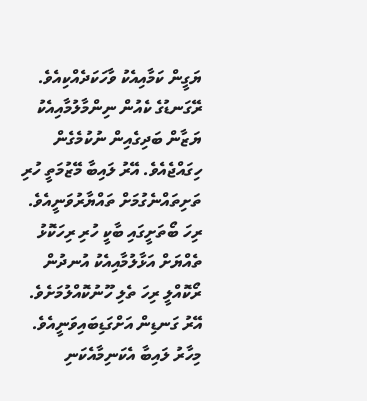ޔަގީން ކަމާއިއެކު ވާހަކަދެއްކިއެވެ.
ރޭގަނޑުގެ ކެއުން ނިންމާލުމާއިއެކު ޔަޒާން ބަދިގެއިން ނުކުމެގެން ހިގައްޖެއެވެ. އޭރު ލައިބާ މޭޒުމަތީ ހުރި ތަށިތައްނެގުމަށް ތައްޔާރުވަނީއެވެ. ރިހަ ބޯތަށީގައި ބާކީ ހުރި ރިހަކޮޅު ތެއްޔަށް އަޅާލުމާއިއެކު އުނދުން ރޯކޮއްލީ ރިހަ ތެލި ހޫނުކޮއްލުމަށެވެ. އޭރު ގަނޑިން އަށްގަޑިބައިވަނީއެވެ. މިހާރު ލައިބާ އެކަނިމާއެކަނި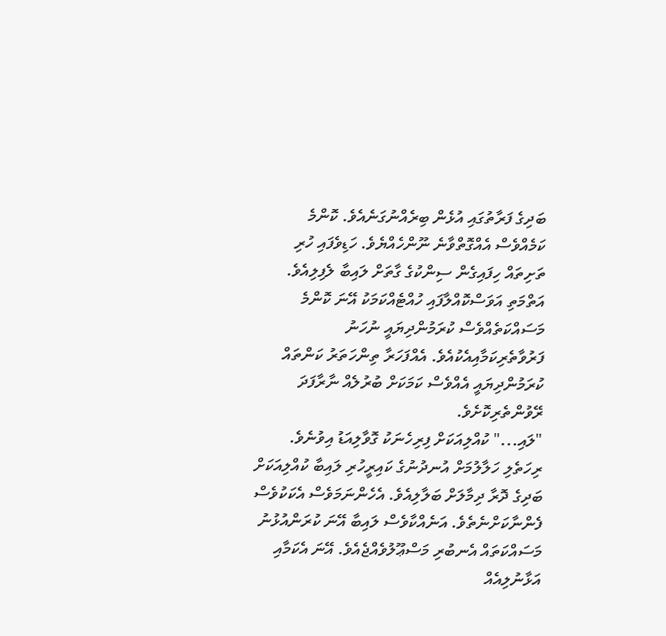ބަދިގެ ފަރާތުގައި އުޅެން ބިރެއްނުގަނެއެވެ. ކޮންމެ ކަމެއްވެސް އެއްގޮތްވާނެ ނޫންހެއްޔެވެ. ހަޑިވެފައި ހުރި ތަށިތައް ހިފައިގެން ސިންކުގެ ގާތަށް ލައިބާ ލެފިލިއެވެ. އަތްމަތި އަވަސްކޮއްލާފައި ހުއްޓެއްކަމަކު އޭނަ ކޮންމެ މަސައްކަތެއްވެސް ކުރަމުންދިޔައީ ނުހަނު ފަރުވާތެރިކަމާއިއެކުއެވެ. އެއްފަހަރާ ތިންހަތަރު ކަންތައް ކުރަމުންދިޔައީ އެއްވެސް ކަމަކަށް ބުރުލެއް ނާރާފަދަ ރޭވުންތެރިކޮށެވެ.
"ލައި..." ކުއްލިއަކަށް ފިރިހެނަކު ގޮވާލިއަޑު އިވުނެވެ. ރިހަތެލި ހަލާލުމަށް އުނދުނުގެ ކައިރީހުރި ލައިބާ ކުއްލިއަކަށް ބަދިގެ ދޮރާ ދިމާލަށް ބަލާލިއެވެ. އެހެންނަމަވެސް އެކަކުވެސް ފެންނާކަށްނެތެވެ. އަނެއްކާވެސް ލައިބާ އޭނަ ކުރަންއުޅުނު މަސައްކަތައް އެނބުރި މަސްޢޫލުވެއްޖެއެވެ. އޭނަ އެކަމާއި އަޅާނުލިއެއް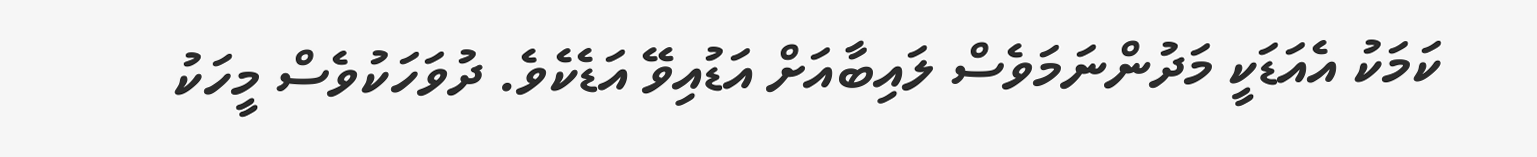ކަމަކު އެއަޑަކީ މަދުންނަމަވެސް ލައިބާއަށް އަޑުއިވޭ އަޑެކެވެ. ދުވަހަކުވެސް މީހަކު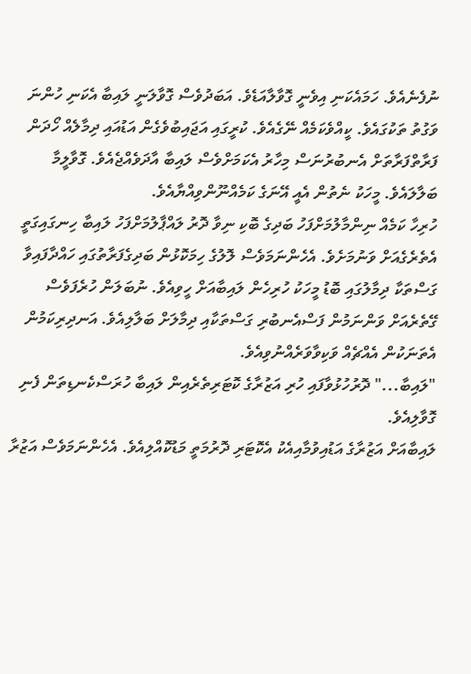ނުފެނެއެވެ. ހަމައެކަނި އިވެނީ ގޮވާލާއަޑެވެ. އަބަދުވެސް ގޮވާލަނީ ލައިބާ އެކަނި ހުންނަ ވަގުތު ތަކުގައެވެ. ކީއްވެކަމެއް ނޭގެއެވެ. ކުރީގައި އަޖައިބުވެގެން އަޑުއައި ދިމާލެއް ހޯދަން ފަރާތްފަރާތަށް އެނބުރުނަސް މިހާރު އެކަމަށްވެސް ލައިބާ އާދަވެއްޖެއެވެ. ގޮވާލީމާ ބަލާލައެވެ. މީހަކު ނެތުން އެއީ އޭނަގެ ކަމެއްނޫންވިއްޔާއެވެ.
ހުރިހާ ކަމެއް ނިންމާލުމަށްފަހު ބަދިގެ ބޮކި ނިވާ ދޮރު ލައްޕާލުމަށްފަހު ލައިބާ ހިނގައިގަތީ އެތެރެގެއަށް ވަނުމަށެވެ. އެހެންނަމަވެސް ލޮލުގެ ހިމަކޮޅުން ބަދިގެފަރާތުގައި ހައްދާފައިވާ ގަސްތަކާ ދިމާލުގައި ބޮޑު މީހަކު ހުރިހެން ލައިބާއަށް ހީވިއެވެ. ނުބަލަން ހުރެފަވެސް ގޭތެރެއަށް ވަންނަމުން ފަސްއެނބުރި ގަސްތަކާއި ދިމާލަށް ބަލާލިއެވެ. އަނދިރިކަމުން އެތަނަކުން އެއްޗެއް ވަކިވާވަރެއްނުވިއެވެ.
"ލައިބާ..." ދޮރުހުޅުވާފައި ހުރި އަޒުރާގެ ކޮޓަރިތެރެއިން ލައިބާ ހުރަސްކެނޑިތަން ފެނި ގޮވާލިއެވެ.
ލައިބާއަށް އަޒުރާގެ އަޑުއިވުމާއިއެކު އެކޮޓަރި ދޮރުމަތީ މަޑުކޮއްލިއެވެ. އެހެންނަމަވެސް އަޒުރާ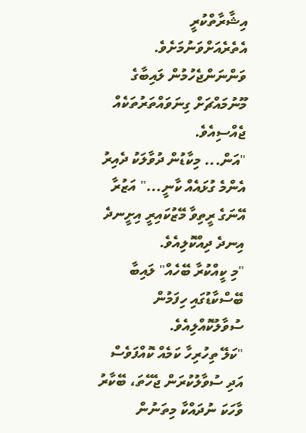އިޝާރާތްކުރީ އެތެރެއަށްވަނުމަށެވެ. ވަންނަންޖެހުމުން ލައިބާގެ މޫނުމައްޗަށް ގިނަވައްތަރުތަކެއް ޖެއްސިއެވެ.
"އަން... މިކާޑުން ދުވާލަކު ދެއިރު އެންމެ ގުޅައެއް ކާނީ..." އަޒުރާ އޭނަގެ ރީތިވާ މޭޒުކައިރީ އިށީނދެ އިނދެ ދިއްކޮލިއެވެ.
"މި ކީއްކުރާ ބޭހެއް" ލައިބާ ބޭސްކާޑުގައި ހިފަމުން ސުވާލުކޮއްލިއެވެ.
"ކަލޭ ތިހުރިހާ ކަމެއް ކޮއްފަވެސް އަދި ސުވާލުކުރަން ޖެހޭތަ، ބޭކާރު ވާހަކަ ނުދައްކާ މިތަނުން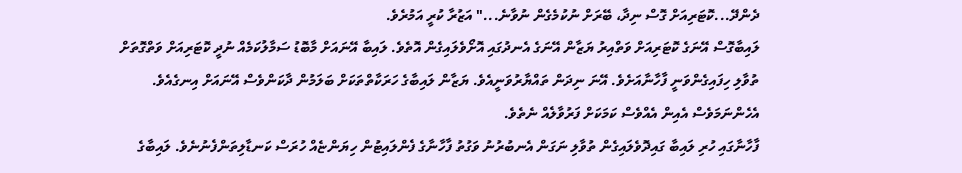ދެންދޭ...ކޮޓަރިއަށް ގޮސް ނިދާ، ބޭރަށް ނުކުމެގެން ނުވާނެ..." އަޒުރާ ކުރީ އަމުރެވެ.
ލައިބާގޮސް އޭނަގެ ކޮޓަރިއަށް ވަތްއިރު ޔަޒާން އޭނަގެ އެނދުގައި އޮށޯވެލައިގެން އޮތެވެ. ލައިބާ އޭނައަށް މާބޮޑު ސަމާލުކަމެއް ނުދީ ކޮޓަރިއަށް ވަތްގޮތަށް ތުވާލި ހިފައިގެންވަނީ ފާހާނާއަށެވެ. އޭނަ ނިދަން ތައްޔާރުވަނީއެވެ. ޔަޒާން ލައިބާގެ ހަރަކާތްތަކަށް ބަލަމުން ދާކަންވެސް އޭނައަށް އިނގެއެވެ. އެހެންނަމަވެސް އެއިން އެއްވެސް ކަމަކަށް ފަރުވާލެއް ނެތެވެ.
ފާހާނާގައި ހުރި ލައިބާ ގައިދޮވެލައިގެން ތުވާލި ނަގަން އެނބުރުނު ވަގުތު ފާހާނާގެ ފެންލައިޓުން ހިޔަންޏެއް ހުރަސް ކަނޑާލިތަންފެނުނެވެ. ލައިބާގެ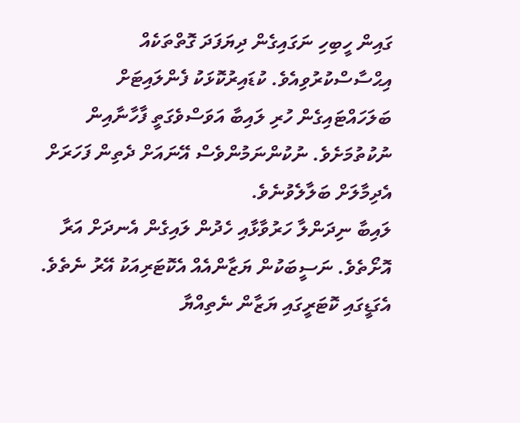ގައިން ހީބިހި ނަގައިގެން ދިޔަފަދަ ގޮތްތަކެއް އިޙްސާސްކުރުވިއެވެ. ކުޑައިރުކޮޅަކު ފެންލައިޓަށް ބަލަހައްޓައިގެން ހުރި ލައިބާ އަވަސްވެގަތީ ފާހާނާއިން ނުކުތުމަށެވެ. ނުކުންނަމުންވެސް އޭނައަށް ދެތިން ފަހަރަށް އެދިމާލަށް ބަލާލެވުނެވެ.
ލައިބާ ނިދަންލާ ހަރުވާޅާއި ހެދުން ލައިގެން އެނދަށް އަރާ އޮށޯތެވެ. ނަސީބަކުން ޔަޒާންއެއް އެކޮޓަރިއަކު އޭރު ނެތެވެ. އެގަޑީގައި ކޮޓަރީގައި ޔަޒާން ނެތިއްޔާ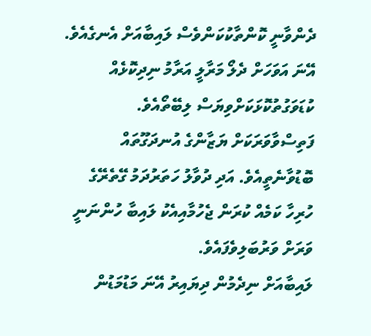ދެންވާނީ ކޮންތާކުކަންވެސް ލައިބާއަށް އެނގެއެވެ. އޭނަ އަވަހަށް ދެލޯ މަރާލީ އަރާމު ނިދިކޮޅެއް ކުޑަވަގުތުކޮޅަކަށްވިޔަސް ލިބޭތޯއެވެ. ފަތިސްވާވަރަކަށް ޔަޒާންގެ އުނދަގޫތައް ބޮޑުވާނެތީއެވެ. އަދި ދުވާލު ހަތަރުދަމު ގޭތެރޭގެ ހުރިހާ ކަމެއް ކުރަން ޖެހުމާއިއެކު ލައިބާ ހުންނަނީ ވަރަށް ވަރުބަލިވެފައެވެ.
ލައިބާއަށް ނިދެމުން ދިޔައިރު އޭނަ މަޑުމަޑުން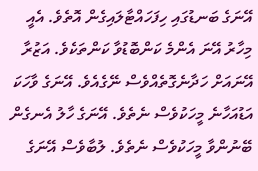އޭނަގެ ބަނޑުގައި ހިފަހައްޓާލައިގެން އޮތެވެ. އެއީ މިހާރު އޭނަ އެންމެ ކަންބޮޑުވާ ކަންތަކެވެ. އަޒުރާ އޭނައަށް ހަދާނެގޮތެއްވެސް ނޭގެއެވެ. އޭނަގެ ވާހަކަ އަޑުއަހާނެ މީހަކުވެސް ނެތެވެ. އޭނަގެ ހާލު އެނގެން ބޭނުންވާ މީހަކުވެސް ނެތެވެ. ލުބާވެސް އޭނަގެ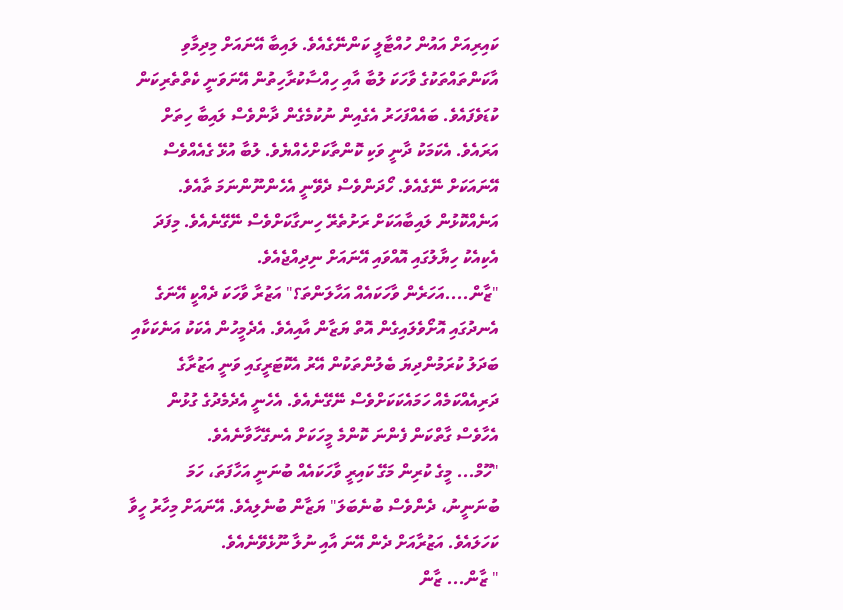ކައިރިއަށް އައުން ހުއްޓާލީ ކަންނޭގެއެވެ. ލައިބާ އޭނައަށް މިދިމާވި އާކަންތައްތަކުގެ ވާހަކަ ލުބާ އާއި ހިއްސާކުރާހިތުން އޭނަވަނީ ކެތްތެރިކަން ކުޑަވެފައެވެ. ބައެއްފަހަރު އެގެއިން ނުކުމެގެން ދާންވެސް ލައިބާ ހިތަށް އަރައެވެ. އެކަމަކު ދާނީ ވަކި ކޮންތާކަށްހެއްޔެވެ. ލުބާ އުޅޭ ގެއެއްވެސް އޭނައަކަށް ނޭގެއެވެ. ހޯދަންވެސް ދެވޭނީ އެހެންނޫންނަމަ ތާއެވެ. އަނެއްކޮޅުން ލައިބާއަކަށް ރަށުތެރޭ ހިނގާކަށްވެސް ނޭގޭނެއެވެ. މިފަދަ އެކިއެކު ހިޔާލުގައި އޮއްވައި އޭނައަށް ނިދިއްޖެއެވެ.
"ޒާން....އަހަރެން ވާހަކައެއް އަހާލަންތަ؟" އަޒުރާ ވާހަކަ ދެއްކީ އޭނަގެ އެނދުގައި އޮށޯވެލައިގެން އޮތް ޔަޒާން އާއިއެވެ. އެދެމީހުން އެކަކު އަނެކަކާއި ބަދަލު ކުރަމުންދިޔަ ބެލުންތަކުން އޭރު އެކޮޓަރީގައި ވަނީ އަޒުރާގެ ދަރިއެއްކަމެއް ހަމައެކަކަށްވެސް ނޭގޭނެއެވެ. އެހެނީ އެދެމެދުގެ ގުޅުން އެހާވެސް ގާތްކަން ފެންނަ ކޮންމެ މީހަކަށް އެނގޭހާވާނެއެވެ.
"ހޫމް... މީގެ ކުރިން މަގޭ ކައިރީ ވާހަކައެއް ބުނަނީ އަހާފަތަ، ހަމަ ބުނަނީނު، ދެންވެސް ބުނެބަލަ" ޔަޒާން ބުނެލިއެވެ. އޭނައަށް މިހާރު ހީވާ ކަހަލައެވެ. އަޒުރާއަށް ދެން އޭނަ އާއި ނުލާ ނޫޅެވޭނެއެވެ.
" ޒާން... ޒާން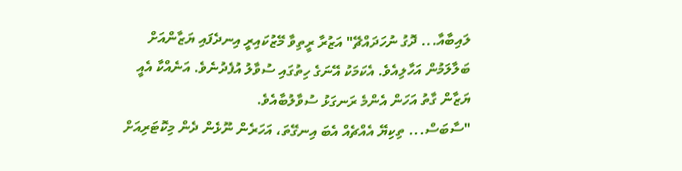ލައިބާއާ... ދޮގު ނުހަދައްޗޭ" އަޒުރާ ރީތިވާ މޭޒުކައިރީ އިނދެފައި ޔަޒާންއަށް ބަލާލަމުން އަހާލިއެވެ. އެކަމަކު އޭނަގެ ހިތުގައި ސުވާލު އުފެދުނެވެ. އަނެއްކާ އެއީ ޔަޒާން ގާތު އަހަން އެންމެ ރަނގަޅު ސުވާލުބާއެވެ.
"ސާބަސް... ތިކިޔޭ އެއްޗެއް އެބަ އިނގޭތަ، އަހަރެން ނޫޅެން ދެން މިކޮޓަރިއަށް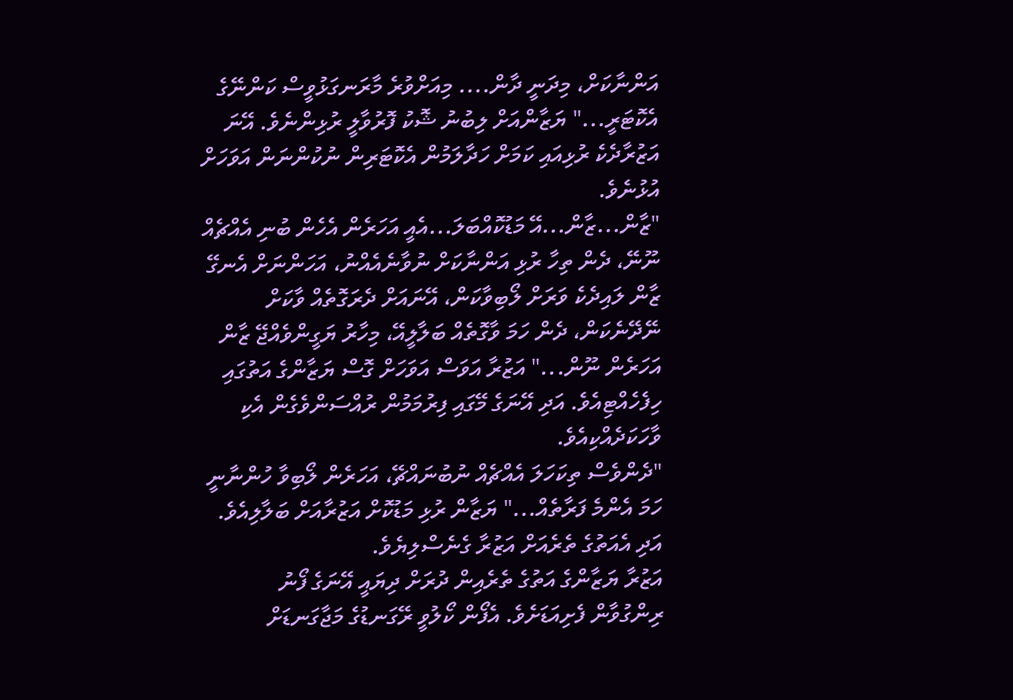އަންނާކަށް، މިދަނީ ދާން.... މިއަށްވުރެ މާރަނގަޅުވީސް ކަންނޭގެ އެކޮޓަރީ..." ޔަޒާންއަށް ލިބުނު ޝޮކު ފޮރުވާލީ ރުޅިންނެވެ. އޭނަ އަޒުރާދެކެ ރުޅިއައި ކަމަށް ހަދާލަމުން އެކޮޓަރިން ނުކުންނަން އަވަހަށް އުޅުނެވެ.
"ޒާން...ޒާން...އޭ މަޑުކޮއްބަލަ...އެއީ އަހަރެން އެހެން ބުނި އެއްޗެއް ނޫނޭ، ދެން ތިހާ ރުޅި އަންނާކަށް ނުވާނެއެއްނު، އަހަންނަށް އެނގޭ ޒާން ލައިދެކެ ވަރަށް ލޯބިވާކަން، އޭނައަށް ދެރަގޮތެއް ވާކަށް ނޭދޭނެކަން، ދެން ހަމަ ވާގޮތެއް ބަލާލީއޭ، މިހާރު ޔަގީންވެއްޖޭ ޒާން އަހަރެން ނޫން..." އަޒުރާ އަވަސް އަވަހަށް ގޮސް ޔަޒާންގެ އަތުގައި ހިފެހެއްޓިއެވެ. އަދި އޭނަގެ މޭގައި ފިރުމަމުން ރުއްސަންވެގެން އެކި ވާހަކަދެއްކިއެވެ.
"ދެންވެސް ތިކަހަލަ އެއްޗެއް ނުބުނައްޗޭ، އަހަރެން ލޯބިވާ ހުންނާނީ ހަމަ އެންމެ ފަރާތެއް..." ޔަޒާން ރުޅި މަޑުކޮށް އަޒުރާއަށް ބަލާލިއެވެ. އަދި އެއަތުގެ ތެރެއަށް އަޒުރާ ގެނެސްލިޔެވެ.
އަޒުރާ ޔަޒާންގެ އަތުގެ ތެރެއިން ދުރަށް ދިޔައީ އޭނަގެ ފޯނު ރިންގުވާން ފެށިއަޑަށެވެ. އެފޯން ކޯލުވީ ރޭގަނޑުގެ މަޖާގަނޑަށް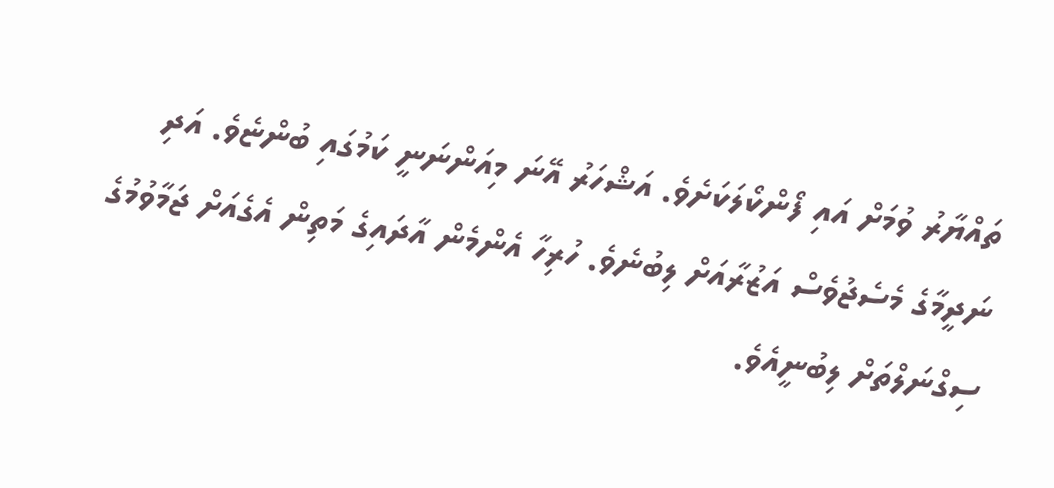ތައްޔާރު ވުމަށް އައި ފޯންކޯލަކަށެވެ. އަޝްހަރު އޭނަ މިއަންނަނީ ކަމުގައި ބުންޏެވެ. އަދި ނަދީމާގެ މެސެޖުވެސް އަޒުރާއަށް ލިބުނެވެ. ހުރިހާ އެންމެން އާދައިގެ މަތިން އެގެއަށް ޖަމާވުމުގެ ސިގްނަލްތަށް ލިބުނީއެވެ.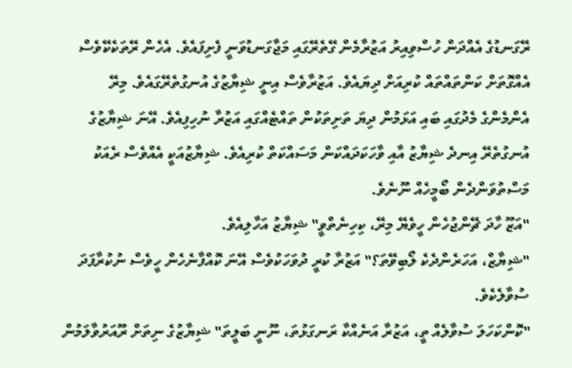ރޭގަނޑުގެ އެއްދަން ހުސްވިއިރު އަޒުރާމެން ގޭތެރޭގައި މަޖާގަނޑުވަނީ ފެށިފައެވެ. އެހެން ރޭތަކެކޭވެސް އެއްގޮތަށް ކަންތައްތައް ކުރިއަށް ދިޔައެވެ. އަޒުރާވެސް އިނީ ޝިޔާޒުގެ އުނގުތެރޭގައެވެ. މިރޭ އެންމެންގެ މެދުގައި ބައި އަޅަމުން ދިޔަ ތަށިތަކުން ތައްޓެއްގައި އަޒުރާ ނުހިފިއެވެ. އޭނަ ޝިޔާޒުގެ އުނގުތެރޭ އިނދެ ޝިޔާޒު އާއި ވާހަކަދައްކަން މަސައްކަތް ކުރިއެވެ. ޝިޔާޒުއަކީ އެއްވެސް ރެއަކު މަސްތުވަންދެން ބޯމީހެއް ނޫނެވެ.
"އަޒޫ ހާދަ ޗޭންޖުހެން ހީވެޔޭ މިރޭ، ކިހިނެތްވީ" ޝިޔާޒު އަހާލިއެވެ.
"ޝިޔާޒް، އަހަރެންދެކެ ލޯބިވޭތަ؟" އަޒުރާ ކުރީ ދުވަހަކުވެސް އޭނަ ކޮއްފާނެހެން ހީވެސް ނުކުރާފަދަ ސުވާލެކެވެ.
"ކޮންކަހަލަ ސުވާލެއް ތީ، އަޒުރާ އަނެއްކާ ރަނގަޅުތަ، ނޫނީ ބަލީތަ" ޝިޔާޒުގެ ނިތަށް ރޫއަރުވާލަމުން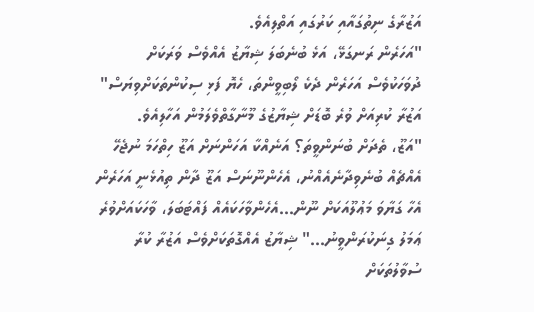އަޒުރާގެ ނިތުގައާއި ކަރުގައި އަތްލިއެވެ.
"އަހަރެން ރަނގަޅޭ، އަޅެ ބުނެބަލަ ޝިޔާޒު އެއްވެސް ވަރަކަށް ދުވަހަކުވެސް އަހަރެން ދެކެ ލޯބިވީންތަ، ހެޔޮ ފަޅި ސިކުންތަކަށްވިޔަސް" އަޒުރާ ކުރިއަށް ވުރެ ބޮޑަށް ޝިޔާޒުގެ މޫނާގާތްވެލަމުން އަހާލިއެވެ.
"އަޒޫ، ތެދަށް ބުނަންވީތަ؟ އަނެއްކާ އަހަންނަށް އަޒޫ ހިތްހަމަ ނުޖެހޭ އެއްޗެއް ބުނެވިދާނެއެއްނު، އެހެންނޫނަސް އަޒޫ ދާން ތިއުޅެނީ އަހަރެން އެހާ ގަޔާވަ މަޢުލޫއަކަށް ނޫން...އެހެންވާހަކައެއް ފައްޓަބަލަ، ވާހަކައަށްވުރެ ޢަމަލު ގިނަކުރަންވީނު..." ޝިޔާޒު އެއްގޮތަކަށްވެސް އަޒުރާ ކުރާ ސުވާލުތަކަށް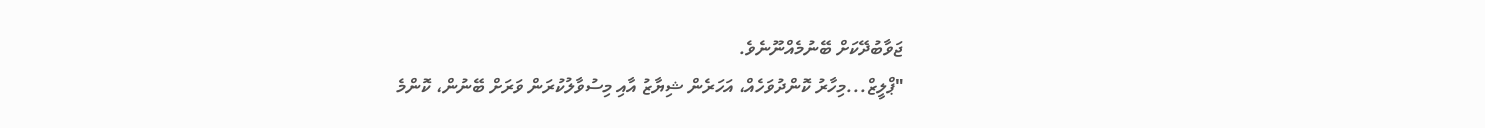ޖަވާބުދޭކަށް ބޭނުމެއްނޫނެވެ.
"ޕްލީޒް...މިހާރު ކޮންދުވަހެއް، އަހަރެން ޝިޔާޒު އާއި މިސުވާލުކުރަން ވަރަށް ބޭނުން، ކޮންމެ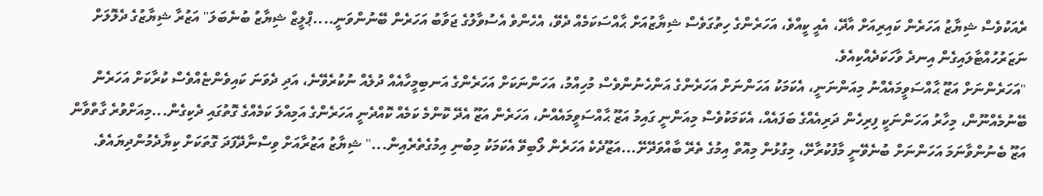ރެއަކުވެސް ޝިޔާޒު އަހަރެން ކައިރިއަށް އާދޭ، އެއީ ކީއްވެ، އަހަރެންގެ ހިތުގަވެސް ޝިޔާޒުއަށް ޙާއްސަކަމެއް ދެވޭ، އެހެންވެ އެސުވާލުގެ ޖަވާބު އަހަރެން ބޭނުންވަނީ....ޕްލީޒް ޝިޔާޒު ބުނެބަލަ" އަޒުރާ ޝިޔާޒުގެ ދެލޮލަށް ނަޒަރުހުއްޓާލައިގެން އިނދެ ވާހަކަދެއްކިއެވެ.
"އަހަރެންނަށް އަޒޫ ޙާއްސަވީމައެއްނު މިއަންނަނީ، އެކަމަކު އަހަންނަށް އަހަރެންގެ އަންހެނުންވެސް މުހިއްމު، އަހަންނަކަށް އަހަރެންގެ އަނބިމީހާއެއް ދުލެއް ނުކުރެވޭނެ، އަދި ދެވަނަ ކައިވެންޏެއްވެސް ކުރާކަށް އަހަރެން ބޭނުމެއްނޫން، މިހާރު އަހަންނަކީ ފިރިހެން ދަރިއެއްގެ ބަފައެއް، އެކަމަކުވެސް މިއަންނީ ގައިމު އަޒޫ ޙާއްސަވީމައެއްނު، އަހަރެން އަޒޫ އެދޭ ކޮންމެ ކަމެއް ކޮއްދެނީ އަހަރެންގެ އަމިއްލަ ކަމެއްގެ ގޮތުގައި ދެކިގެން...މިއަށްވުރެ ގާތްވާން އަޒޫ ބެނުންވާނަމަ އަހަންނަށް ބުނެވޭނީ މާފުކުރާށޭ، މިގުޅުން މިއޮތް އިމުގެ ތެރޭ ބާއްވަދޭށޭ...އަޒޫދެކެ އަހަރެން ލޯބިވޭ އެކަމަކު މިބުނި އިމުގެތެރެއިން..." ޝިޔާޒު އަޒުރާއަށް ވިސްނާދޭފަދަ ގޮތަކަށް ކިޔާދެމުންދިޔައެވެ.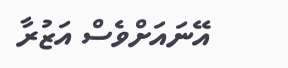އޭނައަށްވެސް އަޒުރާ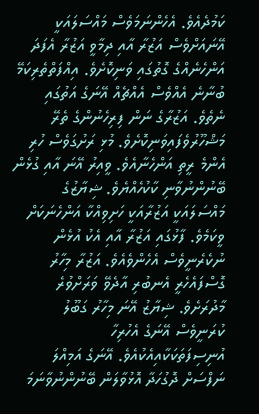ކަމުދެއެވެ. އެހެންނަމަވެސް މައްސަލައަކީ އޭނައަށްވެސް އަޒުރާ އާއި ދިމާވީ އަޒުރާ އެފަދަ އަންހެނެއްގެ ގޮތުގައި ވަނިކޮށެވެ. އިއްފަތްތެރިކަމޭ ބުނާނެ އެއްވެސް އެއްޗެއް އޭނަގެ އަތުގައި ނެތެވެ. އަޒުރާގެ ނަން ފިރިހެނުންގެ ތެރޭ މަޝްހޫރުވެފައިވަނިކޮށެވެ. މުޅި ރަށުގަވެސް ހުރި އެންމެ ރީތި އަންހެނާއެވެ. ވީއިރު އޭނަ އާއި ގުޅެން ބޭނުންނުވާނި ކާކުހެއްޔެވެ. ޝިޔާޒުގެ މައްސަލައަކީ އަޒުރާއަކީ ހަށިވިއްކާ އަންހެނަކަށް ވީކަމެވެ. ފާޅުގައި އަޒުރާ އާއި އެކު އުޅެން ނުކެރެނީވެސް އެހެންވެއެވެ. އަޒުރާ މިހާރު ގޮސްފައެހެރީ އެނބުރި އާދެވޭ ވަރަށްވުރެ މާދުރަށެވެ. ޝިޔާޒު އޭނަ މިހާރު ގަބޫލު ކުރަނީވެސް އޭނަގެ އެހުރިހާ އުނިސިފަތަކަކާއިއެކުއެވެ. އޭނަގެ އަމިއްލަ ނަފްސަށް ދޮގުހަދާ އޮޅުވާލަން ބޭނުންނުވާނަމަ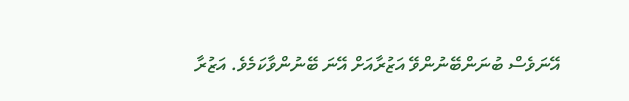އޭނަވެސް ބުނަންބޭނުންވޭ އަޒުރާއަށް އޭނަ ބޭނުންވާކަމެވެ. އަޒުރާ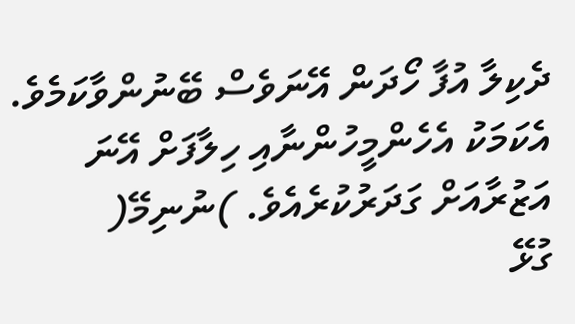ދެކިލާ އުފާ ހޯދަން އޭނަވެސް ބޭނުންވާކަމެވެ. އެކަމަކު އެހެންމީހުންނާއި ހިލާފަށް އޭނަ އަޒުރާއަށް ގަދަރުކުރެއެވެ. )ނުނިމޭ(
ގުޅޭ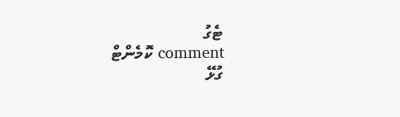ޓެގު
comment ކޮމެންޓް
ގުޅޭ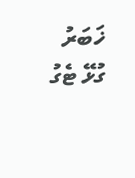ޚަބަރު
ގުޅޭ ޓެގު